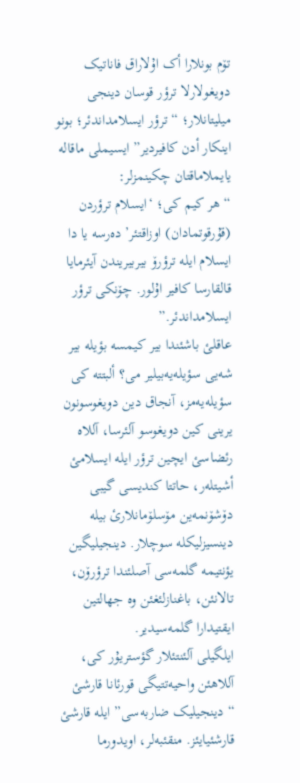تۆم بونلارا أک اۇلاراق فاناتیک دویغولارلا ترؤر قوسان دینجی میلیتانلار؛ “ترؤر ایسلامداندئر؛ بونو اینکار أدن کافیردیر” ایسیملی ماقالە یایملاماقتان چکینمزلر:
“هر کیم کی؛ ‘ایسلام ترؤردن (قۇرقوتمادان) اوزاقتئر’ دەرسە یا دا ایسلام ایلە ترؤرۆ بیربیریندن آیئرمایا قالقارسا کافیر اۇلور. چۆنکی ترؤر ایسلامداندئر.”
عاقلئ باشئندا بیر کیمسە بؤیلە بیر شەیی سؤیلەیەبیلیر می؟ ألبتتە کی سؤیلەیەمز، آنجاق دین دویغوسونون یرینی کین دویغوسو آلئرسا، آللاە رئضاسئ ایچین ترؤر ایلە ایسلامئ أشیتلەر، حاتتا کندیسی گیبی دۆشۆنمەین مۆسلۆمانلارئ بیلە دینسیزلیکلە سوچلار. دینجیلیگین یؤنتیمە گلمەسی آصلئندا ترؤرۆن، تالانئن، باغنازلئغئن وە جهالتین ایقتیدارا گلمەسیدیر.
ایلگیلی آلئنتئلار گؤستریۇر کی، آللاهئن واحیەتتیگی قورئانا قارشئ “دینجیلیک ضاربەسی” ایلە قارشئ قارشئیایئز. منقئبەلر، اویدورما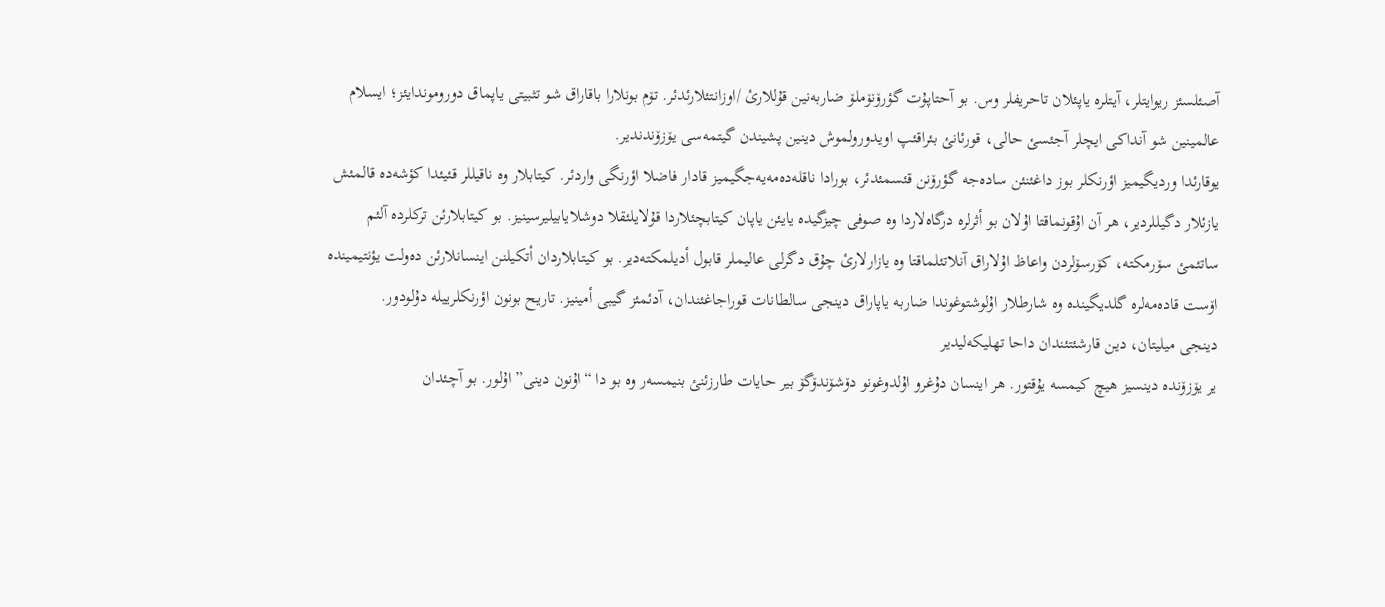آصئلسئز ریوایتلر، آیتلرە یاپئلان تاحریفلر وس. بو آحتاپۇت گؤرۆنۆملۆ ضاربەنین قۇللارئ /اوزانتئلارئدئر. تۆم بونلارا باقاراق شو تثبیتی یاپماق دوروموندایئز؛ ایسلام عالمینین شو آنداکی ایچلر آجئسئ حالی، قورئانئ بئراقئپ اویدورولموش دینین پشیندن گیتمەسی یۆزۆندندیر.
یوقارئدا وردیگیمیز اؤرنکلر بوز داغئنئن سادەجە گؤرۆنن قئسمئدئر، بورادا ناقلەدەمەیەجگیمیز قادار فاضلا اؤرنگی واردئر. کیتابلار وە ناقیللر قئیئدا کؤشەدە قالمئش یازئلار دگیللردیر، هر آن اۇقونماقتا اۇلان بو أثرلرە درگاەلاردا وە صوفی چیزگیدە یایئن یاپان کیتابچئلاردا قۇلایلئقلا دوشلایابیلیرسینیز. بو کیتابلارئن ترکلردە آلئم ساتئمئ سۆرمکتە، کۆرسۆلردن واعاظ اۇلاراق آنلاتئلماقتا وە یازارلارئ چۇق دگرلی عالیملر قابول أدیلمکتەدیر. بو کیتابلاردان أتکیلنن اینسانلارئن دەولت یؤنتیمیندە اۆست قادەمەلرە گلدیگیندە وە شارطلار اۇلوشتوغوندا ضاربە یاپاراق دینجی سالطانات قوراجاغئندان، آدئمئز گیبی أمینیز. تاریح بونون اؤرنکلرییلە دۇلودور.
دینجی میلیتان، دین قارشئتئندان داحا تهلیکەلیدیر
یر یۆزۆندە دینسیز هیچ کیمسە یۇقتور. هر اینسان دۇغرو اۇلدوغونو دۆشۆندۆگۆ بیر حایات طارزئنئ بنیمسەر وە بو دا “اۇنون دینی” اۇلور. بو آچئدان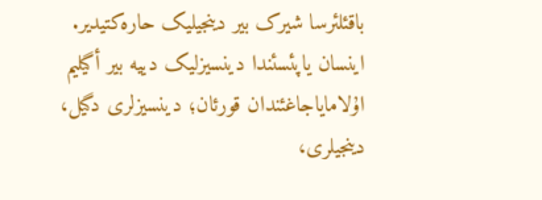باقئلئرسا شیرک بیر دینجیلیک حارەکتیدیر. اینسان یاپئسئندا دینسیزلیک دییە بیر أگیلیم اۇلامایاجاغئندان قورئان؛ دینسیزلری دگیل، دینجیلری،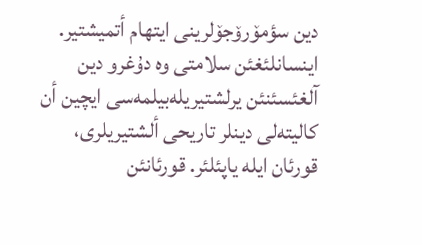دین سؤمۆرۆجۆلرینی ایتهام أتمیشتیر.
اینسانلئغئن سلامتی وە دۇغرو دین آلغئسئنئن یرلشتیریلەبیلمەسی ایچین أن کالیتەلی دینلر تاریحی ألشتیریلری، قورئان ایلە یاپئلئر. قورئانئن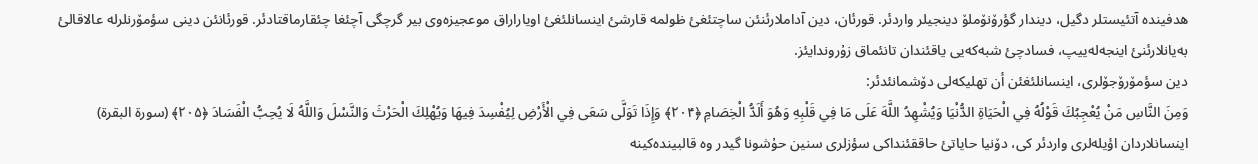هدفیندە آتئیستلر دگیل، دیندار گؤرۆنۆملۆ دینجیلر واردئر. قورئان، دین آداملارئنئن ساچتئغئ ظولمە قارشئ اینسانلئغئ اویاراراق موعجیزەوی بیر گرچگی آچئغا چئقارماقتادئر. قورئانئن دینی سؤمۆرنلرلە عالاقالئ بەیانلارئنئ اینجەلەییپ، فسادچئ شبەکەیی یاقئندان تانئماق زۇروندایئز.
دین سؤمۆرۆجۆلری، اینسانلئغئن أن تهلیکەلی دۆشمانئدئر:
وَمِنَ النَّاسِ مَنْ يُعْجِبُكَ قَوْلُهُ فِي الْحَيَاةِ الدُّنْيَا وَيُشْهِدُ اللَّهَ عَلَى مَا فِي قَلْبِهِ وَهُوَ أَلَدُّ الْخِصَامِ ﴿۲۰۴﴾ وَإِذَا تَوَلَّى سَعَى فِي الْأَرْضِ لِيُفْسِدَ فِيهَا وَيُهْلِكَ الْحَرْثَ وَالنَّسْلَ وَاللَّهُ لَا يُحِبُّ الْفَسَادَ ﴿۲۰۵﴾ (سورة البقرة)
اینسانلاردان اؤیلەلری واردئر کی، دۆنیا حایاتئ حاققئنداکی سؤزلری سنین حۇشونا گیدر وە قالبیندەکینە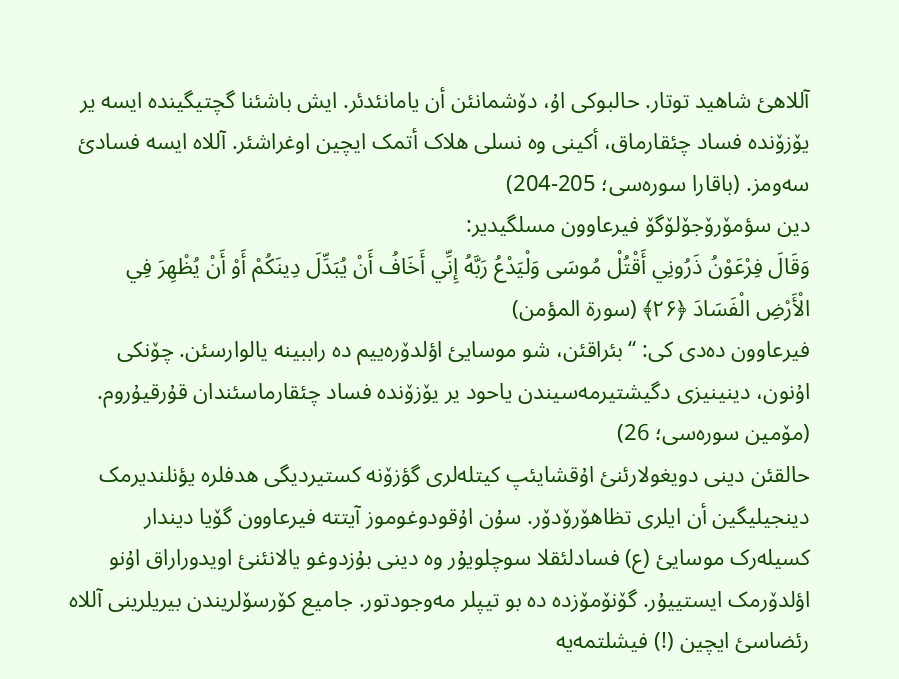آللاهئ شاهید توتار. حالبوکی اۇ، دۆشمانئن أن یامانئدئر. ایش باشئنا گچتیگیندە ایسە یر یۆزۆندە فساد چئقارماق، أکینی وە نسلی هلاک أتمک ایچین اوغراشئر. آللاە ایسە فسادئ سەومز. (باقارا سورەسی؛ 205-204)
دین سؤمۆرۆجۆلۆگۆ فیرعاوون مسلگیدیر:
وَقَالَ فِرْعَوْنُ ذَرُونِي أَقْتُلْ مُوسَى وَلْيَدْعُ رَبَّهُ إِنِّي أَخَافُ أَنْ يُبَدِّلَ دِينَكُمْ أَوْ أَنْ يُظْهِرَ فِي الْأَرْضِ الْفَسَادَ ﴿۲۶﴾ (سورة المؤمن)
فیرعاوون دەدی کی: “بئراقئن، شو موسایئ اؤلدۆرەییم دە راببینە یالوارسئن. چۆنکی اۇنون، دینینیزی دگیشتیرمەسیندن یاحود یر یۆزۆندە فساد چئقارماسئندان قۇرقیۇروم. (مۆمین سورەسی؛ 26)
حالقئن دینی دویغولارئنئ اۇقشایئپ کیتلەلری گؤزۆنە کستیردیگی هدفلرە یؤنلندیرمک دینجیلیگین أن ایلری تظاهۆرۆدۆر. سۇن اۇقودوغوموز آیتتە فیرعاوون گۆیا دیندار کسیلەرک موسایئ (ع) فسادلئقلا سوچلویۇر وە دینی بۇزدوغو یالانئنئ اویدوراراق اۇنو اؤلدۆرمک ایستییۇر. گۆنۆمۆزدە دە بو تیپلر مەوجودتور. جامیع کۆرسۆلریندن بیریلرینی آللاە رئضاسئ ایچین (!) فیشلتمەیە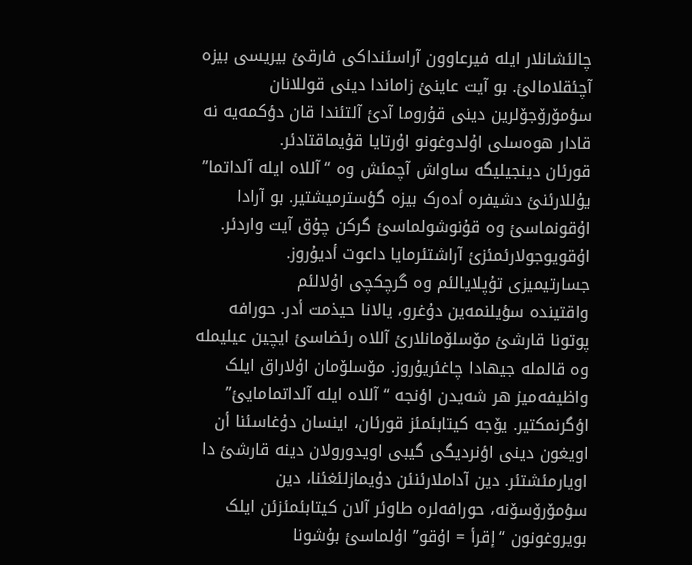چالئشانلار ایلە فیرعاوون آراسئنداکی فارقئ بیریسی بیزە آچئقلامالئ. بو آیت عاینئ زاماندا دینی قوللانان سؤمۆرۆجۆلرین دینی قۇروما آدئ آلتئندا قان دؤکمەیە نە قادار هوەسلی اۇلدوغونو اۇرتایا قۇیماقتادئر.
قورئان دینجیلیگە ساواش آچمئش وە “آللاە ایلە آلداتما” یۇللارئنئ دشیفرە أدەرک بیزە گؤسترمیشتیر. بو آرادا اۇقونماسئ وە قۇنوشولماسئ گرکن چۇق آیت واردئر. اۇقویوجولارئمئزئ آراشتئرمایا داعوت أدیۇروز.
جسارتیمیزی تۇپلایالئم وە گرچکچی اۇلالئم
واقتیندە سؤیلنمەین دۇغرو، یالانا حیذمت أدر. حورافە پوتونا قارشئ مۆسلۆمانلارئ آللاە رئضاسئ ایچین عیلیملە وە قالملە جیهادا چاغئریۇروز. مۆسلۆمان اۇلاراق ایلک واظیفەمیز هر شەیدن اؤنجە “آللاە ایلە آلداتمامایئ” اؤگرنمکتیر. یۆجە کیتابئمئز قورئان، اینسان دۇغاسئنا أن اویغون دینی اؤنردیگی گیبی اویدورولان دینە قارشئ دا اویارمئشتئر. دین آداملارئنئن دۇیمازلئغئنا، دین سؤمۆرۆسۆنە، حورافەلرە طاوئر آلان کیتابئمئزئن ایلک بویروغونون “إقرأ = اۇقو” اۇلماسئ بۇشونا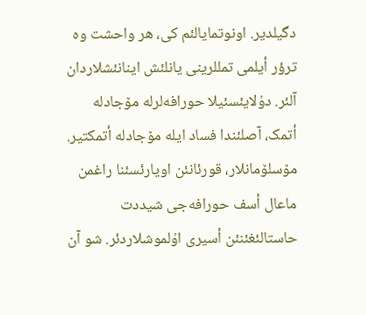دگیلدیر. اونوتمایالئم کی، هر واحشت وە ترؤر أیلمی تمللرینی یانلئش اینانئشلاردان آلئر. دۇلایئسئیلا حورافەلرلە مۆجادلە أتمک، آصلئندا فساد ایلە مۆجادلە أتمکتیر.
مۆسلۆمانلار، قورئانئن اویارئسئنا راغمن ماعال أسف حورافەجی شیددت حاستالئغئنئن أسیری اۇلموشلاردئر. شو آن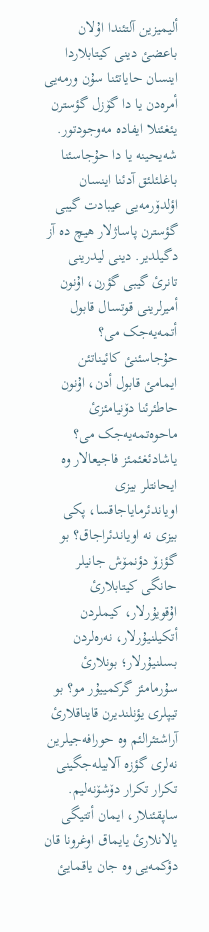ألیمیزین آلتئندا اۇلان باعضئ دینی کیتابلاردا اینسان حایاتئنا سۇن ورمەیی أمرەدن یا دا گۆزل گؤسترن یئغئنلا ایفادە مەوجودتور. شەیحینە یا دا حۇجاسئنا باغلئلئق آدئنا اینسان اؤلدۆرمەیی عیبادت گیبی گؤسترن پاساژلار هیچ دە آز دگیلدیر. دینی لیدرینی تانرئ گیبی گؤرن، اۇنون أمیرلرینی قوتسال قابول أتمەیەجک می؟ حۇجاسئنئ کائیناتئن ایمامئ قابول أدن، اۇنون حاطئرئنا دۆنیامئزئ ماحوەتمەیەجک می؟
یاشادئغئمئز فاجیعالار وە ایحانتلر بیزی اویاندئرمایاجاقسا، پکی بیزی نە اویاندئراجاق؟ بو گؤزۆ دؤنمۆش جانیلر حانگی کیتابلارئ اۇقویۇرلار، کیملردن أتکیلنیۇرلار، نەرەلردن بسلنیۇرلار؛ بونلارئ سۇرمامئز گرکمییۇر مو؟ بو تیپلری یؤنلندیرن قایناقلارئ آراشتئرالئم وە حورافەجیلرین نەلری گؤزە آلابیلەجگینی تکرار تکرار دۆشۆنەلیم.
ساپقئنلار، ایمان أتتیگی یالانلارئ یایماق اوغرونا قان دؤکمەیی وە جان یاقمایئ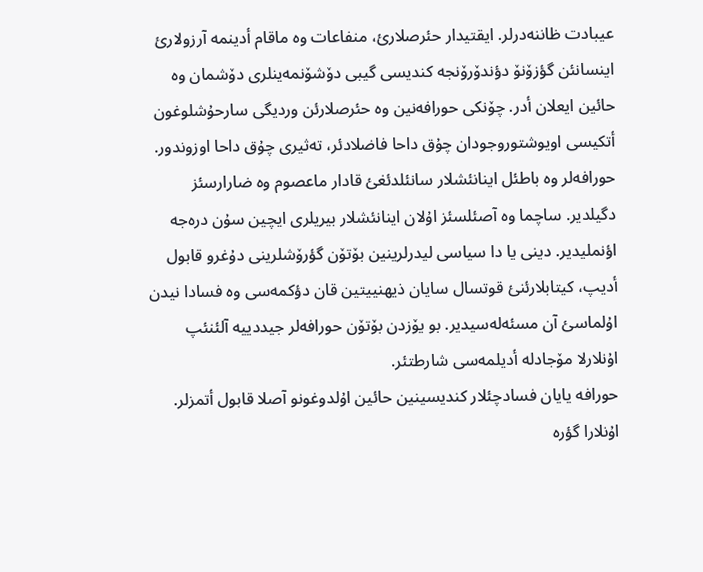عیبادت ظاننەدرلر. ایقتیدار حئرصلارئ، منفاعات وە ماقام أدینمە آرزولارئ اینسانئن گؤزۆنۆ دؤندۆرۆنجە کندیسی گیبی دۆشۆنمەینلری دۆشمان وە حائین ایعلان أدر. چۆنکی حورافەنین وە حئرصلارئن وردیگی سارحۇشلوغون أتکیسی اویوشتوروجودان چۇق داحا فاضلادئر، تەثیری چۇق داحا اوزوندور.
حورافەلر وە باطئل اینانئشلار سانئلدئغئ قادار ماعصوم وە ضارارسئز دگیلدیر. ساچما وە آصئلسئز اۇلان اینانئشلار بیریلری ایچین سۇن درەجە اؤنملیدیر. دینی یا دا سیاسی لیدرلرینین بۆتۆن گؤرۆشلرینی دۇغرو قابول أدیپ، کیتابلارئنئ قوتسال سایان ذیهنییتین قان دؤکمەسی وە فسادا نیدن اۇلماسئ آن مسئەلەسیدیر. بو یۆزدن بۆتۆن حورافەلر جیددییە آلئنئپ اۇنلارلا مۆجادلە أدیلمەسی شارطتئر.
حورافە یایان فسادچئلار کندیسینین حائین اۇلدوغونو آصلا قابول أتمزلر. اۇنلارا گؤرە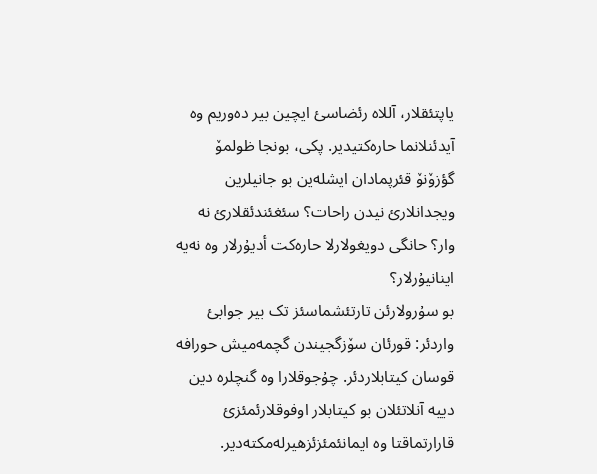یاپتئقلار، آللاە رئضاسئ ایچین بیر دەوریم وە آیدئنلانما حارەکتیدیر. پکی، بونجا ظولمۆ گؤزۆنۆ قئرپمادان ایشلەین بو جانیلرین ویجدانلارئ نیدن راحات؟ سئغئندئقلارئ نە وار؟ حانگی دویغولارلا حارەکت أدیۇرلار وە نەیە اینانیۇرلار؟
بو سۇرولارئن تارتئشماسئز تک بیر جوابئ واردئر: قورئان سۆزگجیندن گچمەمیش حورافە قوسان کیتابلاردئر. چۇجوقلارا وە گنچلرە دین دییە آنلاتئلان بو کیتابلار اوفوقلارئمئزئ قارارتماقتا وە ایمانئمئزئزهیرلەمکتەدیر.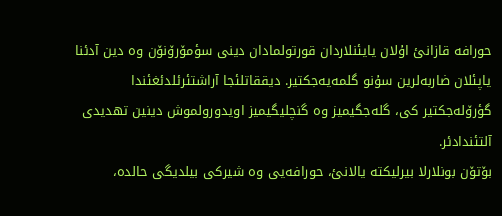حورافە قازانئ اۇلان یایئنلاردان قورتولمادان دینی سؤمۆرۆنۆن وە دین آدئنا یاپئلان ضاربەلرین سۇنو گلمەیەجکتیر. دیققاتلئجا آراشتئرئلدئغئندا گؤرۆلەجکتیر کی، گلەجگیمیز وە گنچلیگیمیز اویدورولموش دینین تهدیدی آلتئندادئر.
بۆتۆن بونلارلا بیرلیکتە یالانئ، حورافەیی وە شیرکی بیلدیگی حالدە،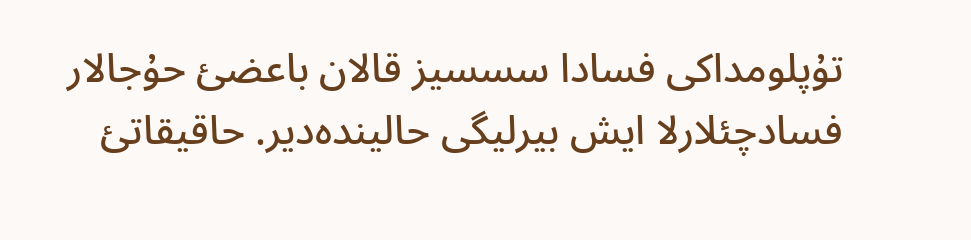تۇپلومداکی فسادا سسسیز قالان باعضئ حۇجالار فسادچئلارلا ایش بیرلیگی حالیندەدیر. حاقیقاتئ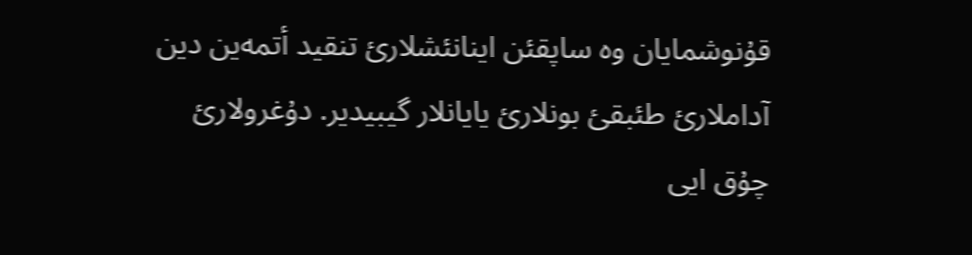قۇنوشمایان وە ساپقئن اینانئشلارئ تنقید أتمەین دین آداملارئ طئبقئ بونلارئ یایانلار گیبیدیر. دۇغرولارئ چۇق ایی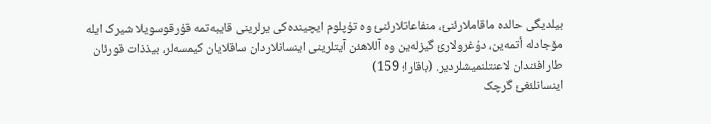بیلدیگی حالدە ماقاملارئنئ، منفاعاتلارئنئ وە تۇپلوم ایچیندەکی یرلرینی قایبەتمە قۇرقوسویلا شیرک ایلە مۆجادلە أتمەین، دۇغرولارئ گیزلەین وە آللاهئن آیتلرینی اینسانلاردان ساقلایان کیمسەلر، بیذذات قورئان طارافئندان لاعنتلنمیشلردیر. (باقارا؛ 159)
اینسانلئغئ گرچک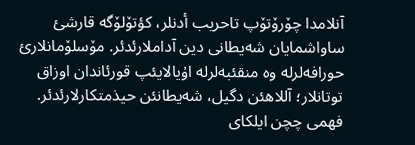آنلامدا چۆرۆتۆپ تاحریب أدنلر، کؤتۆلۆگە قارشئ ساواشمایان شەیطانی دین آداملارئدئر. مۆسلۆمانلارئ حورافەلرلە وە منقئبەلرلە اۇیالایئپ قورئاندان اوزاق توتانلار؛ آللاهئن دگیل، شەیطانئن حیذمتکارلارئدئر.
فهمی چچن ایلکای